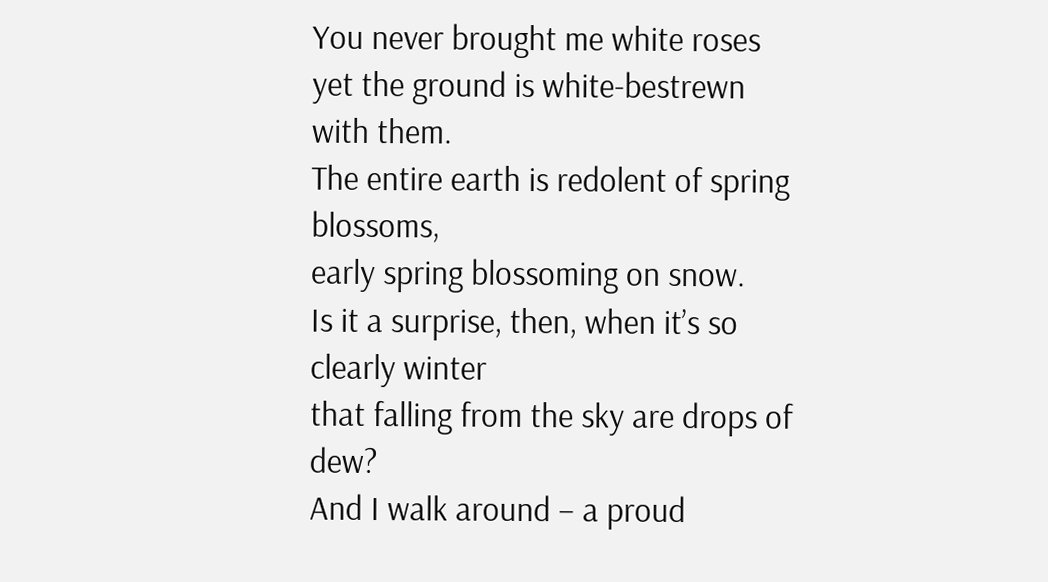You never brought me white roses
yet the ground is white-bestrewn with them.
The entire earth is redolent of spring blossoms,
early spring blossoming on snow.
Is it a surprise, then, when it’s so clearly winter
that falling from the sky are drops of dew?
And I walk around – a proud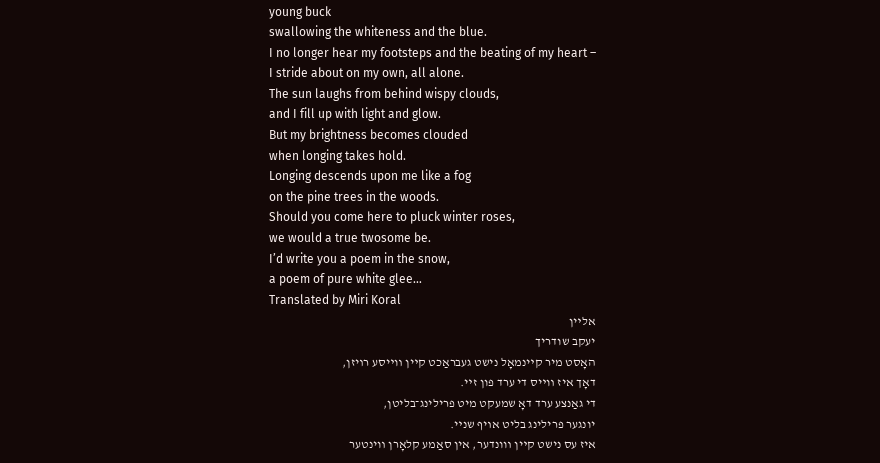young buck
swallowing the whiteness and the blue.
I no longer hear my footsteps and the beating of my heart –
I stride about on my own, all alone.
The sun laughs from behind wispy clouds,
and I fill up with light and glow.
But my brightness becomes clouded
when longing takes hold.
Longing descends upon me like a fog
on the pine trees in the woods.
Should you come here to pluck winter roses,
we would a true twosome be.
I’d write you a poem in the snow,
a poem of pure white glee…
Translated by Miri Koral
אלײן
יעקב שודריך
האָסט מיר קײנמאָל נישט געבראַכט קײן װײסע רױזן,
דאָך איז װײס די ערד פון זײ.
די גאַנצע ערד דאָ שמעקט מיט פרילינג־בליטן,
יונגער פרילינג בליט אױף שנײ.
איז עס נישט קײן װונדער, אין סאַמע קלאָרן װינטער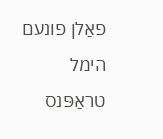פאַלן פונעם הימל טראַפּנס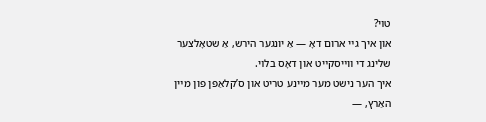טױ?
און איך גײ ארום דאָ — אַ יונגער הירש, אַ שטאָלצער
שלינג די װײסקײט און דאָס בלױ.
איך הער נישט מער מײנע טריט און ס’קלאַפּן פון מײן האַרץ, —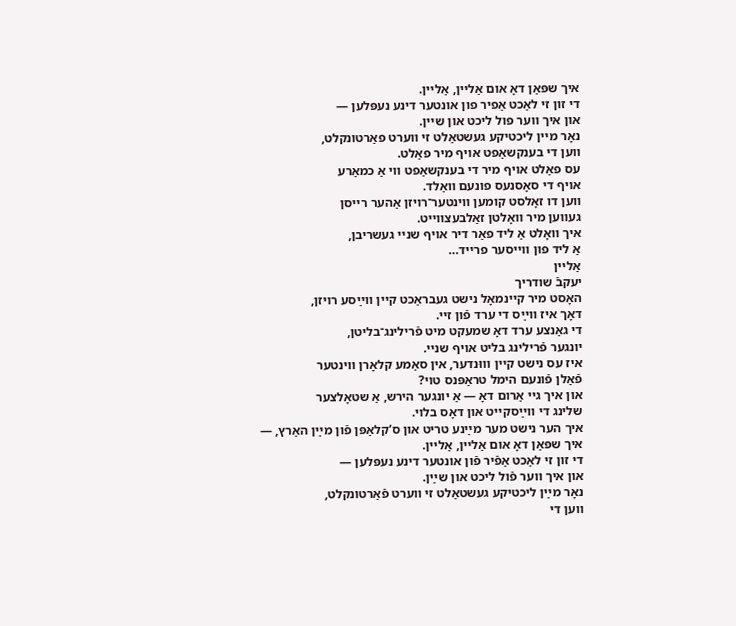איך שפּאַן דאָ אום אַלײן, אַלײן.
די זון זי לאַכט אַפיר פון אונטער דינע נעפּלען —
און איך װער פול ליכט און שײן.
נאָר מײן ליכטיקע געשטאַלט זי װערט פאַרטונקלט,
װען די בענקשאַפט אױף מיר פאַלט.
עס פאַלט אױף מיר די בענקשאַפט װי אַ כמאַרע
אױף די סאָסנעס פונעם װאַלד.
װען דו זאָלסט קומען װינטער־רױזן אַהער רײסן
געװען מיר װאָלטן זאַלבעצװײט.
איך װאָלט אַ ליד פאַר דיר אױף שנײ געשריבן,
אַ ליד פון װײסער פרײד…
אַלײן
יעקבֿ שודריך
האָסט מיר קײנמאָל נישט געבראַכט קײן װײַסע רױזן,
דאָך איז װײַס די ערד פֿון זײ.
די גאַנצע ערד דאָ שמעקט מיט פֿרילינג־בליטן,
יונגער פֿרילינג בליט אױף שנײ.
איז עס נישט קײן װוּנדער, אין סאַמע קלאָרן װינטער
פֿאַלן פֿונעם הימל טראַפּנס טױ?
און איך גײ אַרום דאָ — אַ יונגער הירש, אַ שטאָלצער
שלינג די װײַסקײט און דאָס בלױ.
איך הער נישט מער מײַנע טריט און ס’קלאַפּן פֿון מײַן האַרץ, —
איך שפּאַן דאָ אום אַלײן, אַלײן.
די זון זי לאַכט אַפֿיר פֿון אונטער דינע נעפּלען —
און איך װער פֿול ליכט און שײַן.
נאָר מײַן ליכטיקע געשטאַלט זי װערט פֿאַרטונקלט,
װען די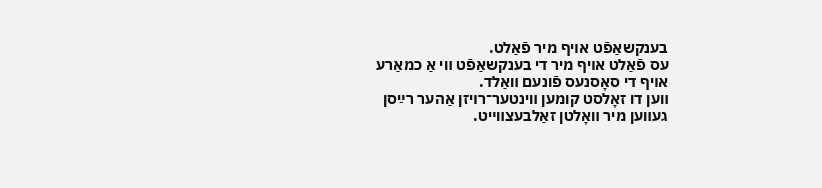בענקשאַפֿט אױף מיר פֿאַלט.
עס פֿאַלט אױף מיר די בענקשאַפֿט װי אַ כמאַרע
אױף די סאָסנעס פֿונעם װאַלד.
װען דו זאָלסט קומען װינטער־רױזן אַהער רײַסן
געװען מיר װאָלטן זאַלבעצװײט.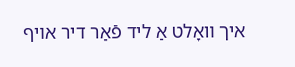איך װאָלט אַ ליד פֿאַר דיר אױף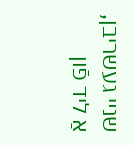שנײ געשריבן,
אַ ליד פֿון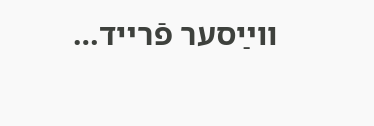װײַסער פֿרײד…